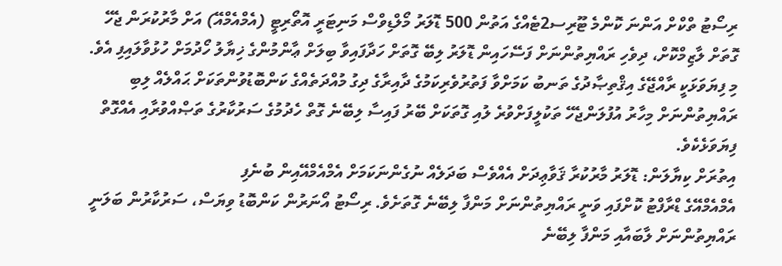ރިސޯޓު ތްކްށް އަންނަ ކޮންމެ ޓޫރިސ2ޓެއްގެ އަތުން 500 ޑޮލަރު މޯލްޑިވްސް މަނިޓަރީ އޮތޯރިޓީ (އެމްއެމްއޭ) އަށް މާރުކުރަން ޖެހޭ ގޮތަށް ލާޒިމްކޮށް، ދިވެހި ރައްޔިތުންނަށް ފަސޭހައިން ޑޮލަރު ލިބޭ ގޮތަށް ހަދާފައިވާ ބިލަށް ޢާންމުންގެ ޚިޔާލު ހޯދުމަށް ހުޅުވާލައިފި އެވެ. މި ފިޔަވަޅަކީ ރާއްޖޭގެ އިޤްތިޞާދުގެ ތަނބު ކަމަށްވާ ފަތުރުވެރިކަމުގެ ދާއިރާގެ ދިގު މުއްދަތެއްގެ ކަންބޮޑުވުންތަކަށް ޙައްލެއް ލިބި ރައްޔިތުންނަށް މިހާރު އުފުލަންޖެހޭ ތަކުލީފަށްވުރެ ލުއި ގޮތަކަށް ބޭރު ފައިސާ ލިބޭނެ ގޮތް ހެދުމުގެ ސަރުކާރުގެ ތަޞްއްވުރާއި އެއްގޮތް ފިޔަވަޅެކެވެ.
އިތުރަށް ކިޔާލަން: ޑޮލަރު މާރުކުރާ ޤަވާޢިދަށް އެއްވެސް ބަދަލެއް ނުގެންނަކަމަށް އެމްއެމްއޭއިން ބުނެފި
އެމްއެމްއޭގެ ޑްރާފްޓު ކޮށްފައި ވަނީ ރައްޔިތުންނަށް މަންފާ ލިބޭނެ ގޮތަށެވެ. ރިސޯޓު އޯނަރުން ކަންބޮޑު ވިޔަސް، ސަރުކާރުން ބަލަނީ ރައްޔިތުންނަށް ލާބައާއި މަންފާ ލިބޭނެ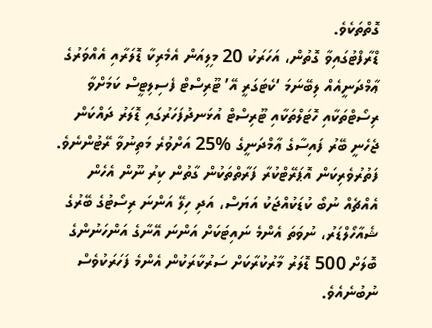ގޮތްތަކެވެ.
ޑްރާފްޓުގައިވާ ގޮތުން، އަހަރަކު 20 މިލިއަން އެމެރިކާ ޑޮލަރާއި އެއްވަރުގެ ޢާމްދަނީއެއް ލިބޭނަމަ ‘ކެޓަގަރީ އޭ’ ޓޫރިސްޓް ފެސިލިޓީސް ކަމަށްވާ ރިސޯޓްތަކާއި ހޮޓަލްތަކާއި ޓޫރިސްޓް އުޅަނދުފަހަރުގައި ޑޮލަރު ދައްކަން ޖެހެނީ ބޭރު ފައިސާގެ ޢާމްދަނީގެ %25 އަށްވުރެ މަތިނުވާ ރޭޓުންނެވެ.
ފަތުރުވެރިކަން އޮޕަރޭޓްކުރާ ފަރާތްތަކުން ގާތުން ކިރު ނޫން އެހެން އެއްޗެއް ނުބޯ ކުޑަކުއްޖަކު އަޔަސް، އަދި ހިލޭ އަންނަ ރިސޯޓުގެ ބޭރުގެ ޝެއާހޯލްޑަރު، ނުވަތަ އެންމެ ނައިޓަކަށް އަންނަ އޭނާގެ އަންހަނުންގެ ބޮލަށް 500 ޑޮލަރު މާރުކުރާކަށް ސަރުކާރަކުން އެންމެ ފަހަރަކުވެސް ނުބުނެއެވެ.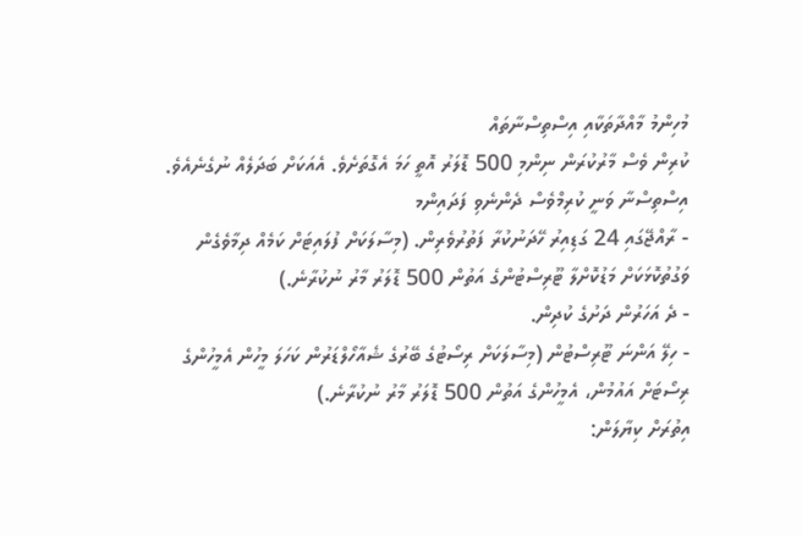މުހިންމު މާއްދާތަކާއި އިސްތިސްނާތައް
ކުރިން ވެސް މާރުކުރަން ނިންމި 500 ޑޮލަރު އޮތީ ހަމަ އެގޮތަށެވެ. އެއަކަށް ބަދަލެއް ނުގެނެއެވެ. އިސްތިސްނާ ވަނީ ކުރިމްވެސް ދެންނެވި ފަދައިންމ
- ރާއްޖޭގައި 24 ގަޑިއިރު ހޭދަނުކުރާ ފަތުރުވެރިން. (މިސާލަކަށް ފުލައިޓަށް ކަމެއް ދިމާވެގެން ވަގުތުކޮޅަކަށް މަޑުކޮށްލާ ޓޫރިސްޓުންގެ އަތުން 500 ޑޮލަރު މާރު ނުކުރާނެ.)
- ދެ އަހަރުން ދަށުގެ ކުދިން.
- ހިލޭ އަންނަ ޓޫރިސްޓުން (މިސާލަކަށް ރިސޯޓުގެ ބޭރުގެ ޝެއާހޯލްޑަރުން ކަހަލަ މީހުން އެމީހުންގެ ރިސޯޓަށް އައުމުން، އެމީހުންގެ އަތުން 500 ޑޮލަރު މާރު ނުކުރާނެ.)
އިތުރަށް ކިޔާލަން: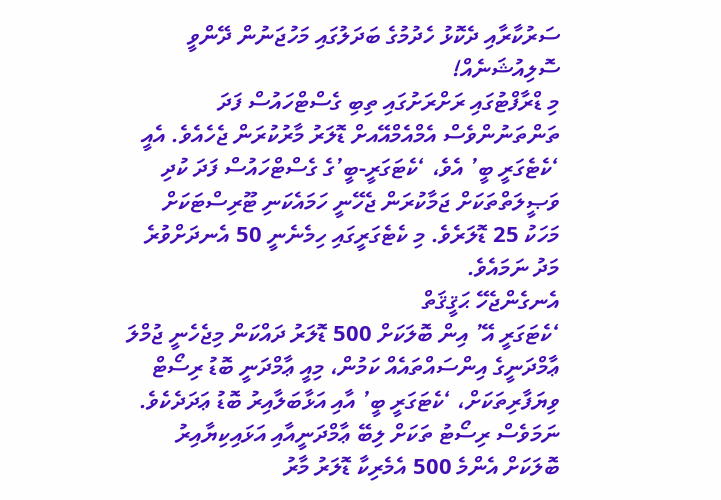ސަރުކާރާއި ދެކޮޅު ހެދުމުގެ ބަދަލުގައި މަހުޖަނުން ދޭންވީ ސޮލިއުޝަނެއް!
މި ޑްރާފްޓުގައި ރަށްރަށުގައި ތިބި ގެސްޓްހައުސް ފަދަ ތަންތަނުންވެސް އެމްއެމްއޭއށް ޑޮލަރު މާރުކުރަން ޖެހެއެވެ. އެއީ ‘ކެޓެގަރީ ބީ’ އެވެ، ‘ކެޓަގަރީ-ބީ’ގެ ގެސްޓްހައުސް ފަދަ ކުދި ވަޞީލަތްތަކަށް ޖަމާކުރަން ޖެހޭނީ ހަމައެކަނި ޓޫރިސްޓަކަށް މަހަކު 25 ޑޮލަރެވެ. މި ކެޓެގަރީގައި ހިމެނެނީ 50 އެނދަށްވުރެ މަދު ނަމައެވެ.
އެނގެންޖެހޭ ޙަޤީޤަތް
‘ކެޓަގަރީ އޭ’ އިން ބޮލަކަށް 500 ޑޮލަރު ދައްކަން މިޖެހެނީ ޖުމްލަ ޢާމްދަނީގެ އިންސައްތައެއް ކަމުން، މިއީ ޢާމްދަނީ ބޮޑު ރިސޯޓް ވިޔަފާރިތަކަށް، ‘ކެޓަގަރީ ބީ’ އާއި އަޅާބަލާއިރު ބޮޑު ޢަދަދެކެވެ. ނަމަވެސް ރިސޯޓު ތަކަށް ލިބޭ ޢާމްދަނީއާއި އަޅައިކިޔާއިރު ބޮލަކަށް އެންމެ 500 އެމެރިކާ ޑޮލަރު މާރު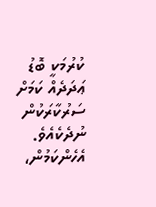ކުރުމަކީ ބޮޑު ޢަދަދެއް ކަމަށް ސަރުކާރަކުން ނުދެކެއެވެ. އެހެންކަމުން،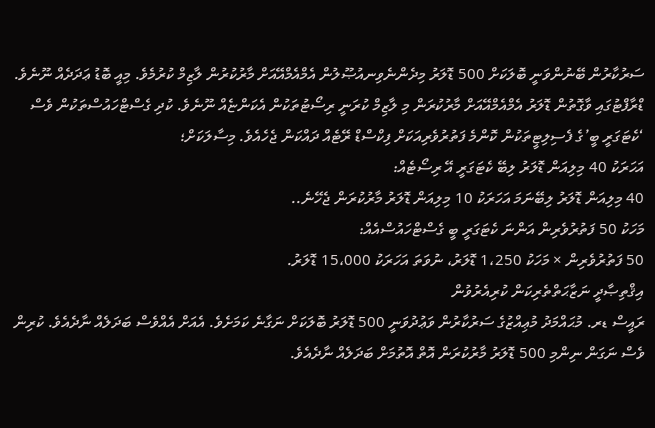ސަރުކާރުން ބޭނުންވަނީ ބޮލަކަށް 500 ޑޮލަރު މިދެންނެވިނއުޞޫލުން އެމްއެމްއޭއަށް މާރުކުރުން ލާޒިމް ކުރުމެވެ. މިއީ ބޮޑު ޢަދަދެއް ނޫނެވެ.
ޑްރާފްޓުގައި ވާގޮތުން ޑޮލަރު އެމްއެމްއޭއަށް މާރުކުރަން މި ލާޒިމް ކުރަނީ ރިސޯޓުތަކުން އެކަންޏެއް ނޫނެވެ. ކުދި ގެސްޓްހައުސްތަކުން ވެސް ‘ކެޓަގަރީ ބީ’ގެ ފެސިލިޓީތަކުން ކޮންމެ ފަތުރުވެރިއަކަށް ފިކްސްޑް ރޭޓެއް ދައްކަން ޖެހެއެވެ. މިސާލަކަށް؛
އަހަރަކު 40 މިލިއަން ޑޮލަރު ލިބޭ ކެޓަގަރީ އޭ ރިސޯޓެއް:
40 މިލިއަން ޑޮލަރު ލިބޭނަމަ އަހަރަކު 10 މިލިއަން ޑޮލަރު މާރުކުރަން ޖެހޭނެ..
މަހަކު 50 ފަތުރުވެރިން އަންނަ ކެޓަގަރީ ބީ ގެސްޓްހައުސްއެއް:
50 ފަތުރުވެރިން × މަހަކު 1،250 ޑޮލަރު، ނުވަތަ އަހަރަކު 15،000 ޑޮލަރު.
އިޤްތިޞާދީ ނަޒާޙަތްތެރިކަން ކުރިއެރުވުން
ރައީސް ޑރ. މުޙައްމަދު މުޢިއްޒުގެ ސަރުކާރުން ވަޢުދުވަނީ 500 ޑޮލަރު ބޮލަކަށް ނަގާނެ ކަމަށެވެ. އެއަށް އެއްވެސް ބަދަލެއް ނާދެއެވެ. ކުރިން ވެސް ނަގަން ނިންމި 500 ޑޮލަރު މާރުކުރަން އޮތް އޮތުމަށް ބަދަލެއް ނާދެއެވެ.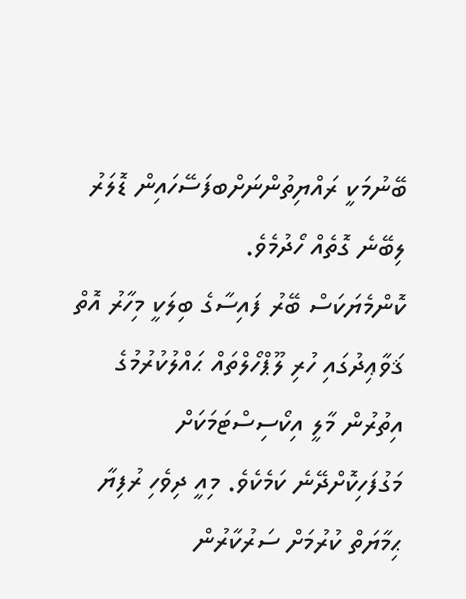ބޭނުމަކީ ރައްޔިތުންނަށްބފަސޭހައިން ޑޮލަރު ލިބޭނެ ގޮތެއް ހޯދުމެވެ.
ކޮންމެޔަކަސް ބޭރު ފައިސާގެ ބިލަކީ މިހާރު އޮތް ޤަވާޢިދުގައި ހުރި ލޫޕްހޯލްތައް ޙައްލުކުރުމުގެ އިތުރުން މާލީ އިކޯސިސްޓަމަކަށް މަގުފަހިކޮށްދޭނެ ކަމެކެވެ. މިއީ ދިވެހި ރުފިޔާ ޙިމާޔަތް ކުރުމަށް ސަރުކާރުން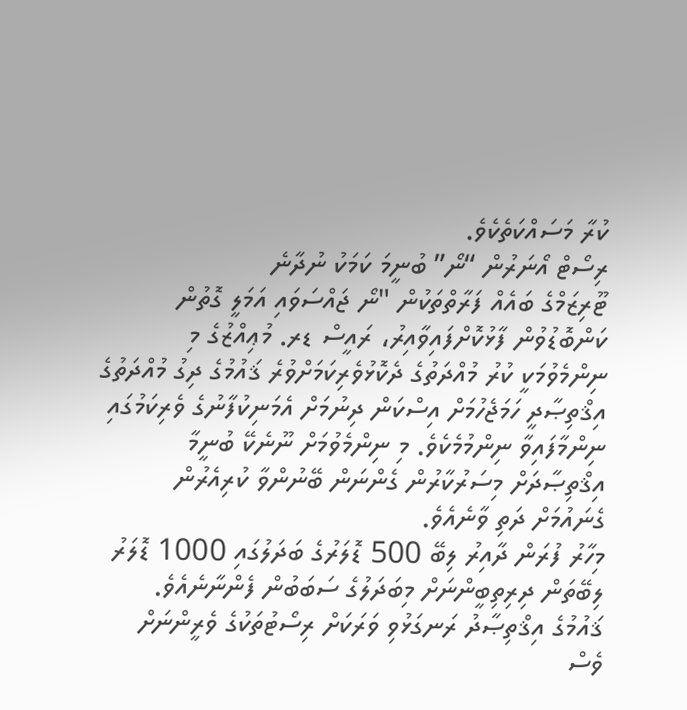ކުރާ މަސައްކަތެކެވެ.
ރިސޯޓް އޯނަރުން “ނޯ” ބުނީމަ ކަމަކު ނުދާނެ
ޓޫރިޒަމްގެ ބައެއް ފަރާތްތަކުން "ނޯ ޖައްސަވައި އަމަލީ ގޮތުން ކަންބޮޑުވުން ފާޅުކޮށްފައިވާއިރު، ރައީސް ޑރ. މުޢިއްޒުގެ މި ނިންމެވުމަކީ ކުރު މުއްދަތުގެ ދެކޮޅުވެރިކަމަށްވުރެ ޤައުމުގެ ދިގު މުއްދަތުގެ އިޤްތިޞާދީ ހަމަޖެހުމަށް އިސްކަން ދިނުމަށް އެމަނިކުފާނުގެ ވެރިކަމުގައި ނިންމާފައިވާ ނިންމުމެކެވެ. މި ނިންމެވުމަށް ނޫނެކޭ ބުނީމާ އިޤްތިޞާދަށް މިސަރުކާރުން ގެންނަން ބޭނުންވާ ކުރިއެރުން ގެނައުމަށް ދަތި ވާނެއެވެ.
މިހާރު ފުރަން ދާއިރު ލިބޭ 500 ޑޮލަރުގެ ބަދަލުގައި 1000 ޑޮލަރު ލިބޭތަން ދިރިތިބީންނަށް މިބަދަލުގެ ސަބަބުން ފެންނާނެއެވެ. ޤައުމުގެ އިޤްތިޞާދު ރަނގަޅުވި ވަރަކަށް ރިސޯޓުތަކުގެ ވެރީންނަށް ވެސް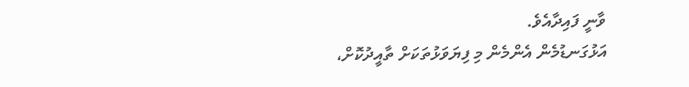ވާނީ ފައިދާއެވެ.
އަޅުގަނޑުމެން އެންމެން މި ފިޔަވަޅުތަކަށް ތާއީދުކޮށް،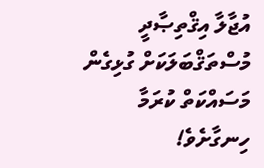އުޖާލާ އިޤްތިޞާދީ މުސްތަޤްބަލަކަށް ގުޅިގެން މަސައްކަތް ކުރަމާ ހިނގާށެވެ!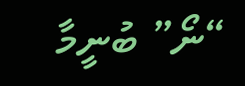“ނޯ” ބުނީމާ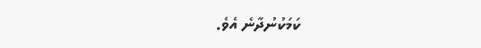ކަމަކުނުދާނެ އެވެ.